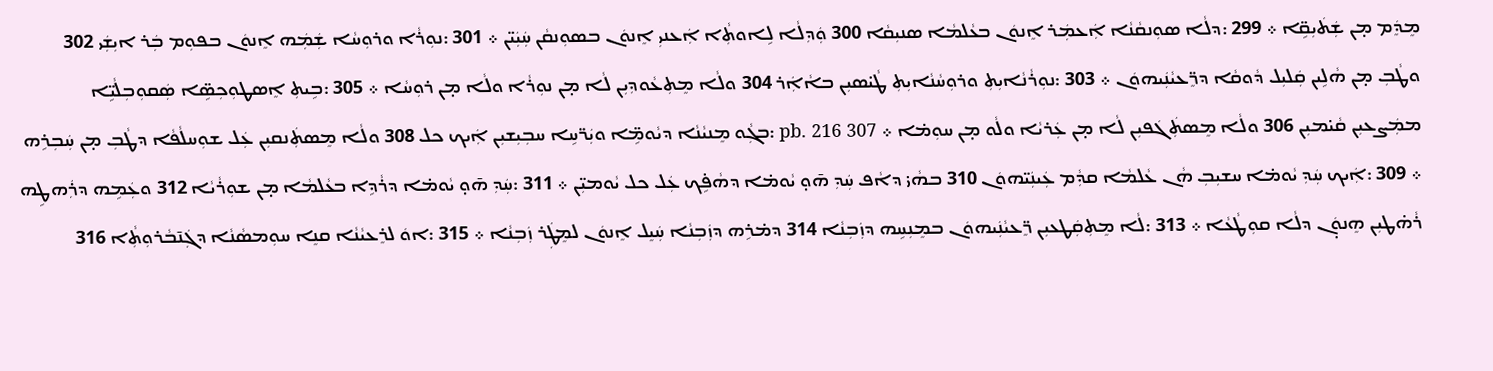ܡܸܕܸܿܡ ܡ̣ܢ ܫܲܬܿܝܼܩܹ̈ܐ ܀ 299 :ܕܠܵܐ ܣܘܼܢܩܵܢܵܐ ܐܲܥܡܲܪ ܐܸܢܘܿܢ ܒܥܵܠܡܵܐ ܣܢܝܼܩܵܐ 300 ܘܲܕܼܠܵܐ ܠܹܐܘܬܼܵܐ ܐܲܥܢܝܼ ܐܸܢܘܿܢ ܒܣܘܼܢܩܵܢ ܚܲܝܲܝ̈ܢ ܀ 301 :ܢܘܼܪܵܐ ܘܪܘܼܚܵܐ ܫܲܡܲܗ ܐܸܢܘܿܢ ܒܦܘܼܡ ܒܲܪ ܐܝܼܫܲܝ 302 ܘܛܵܒܼ ܡ̣ܢ ܗܵܠܹܝܢ ܩܲܠܝܼܠ ܕܵܘܩܵܐ ܕܪܸ̈ܥܝܵܢܲܝܗܘܿܢ ܀ 303 :ܢܘܼܪܵܢܵܐܝܼܬܼ ܘܪܘܼܚܵܢܵܐܝܼܬܼ ܛܵܝ̇ܣܝܼܢ ܒܐܵܐܲܪ 304 ܘܠܵܐ ܡܸܬܼܥܵܘܕܼܝܼܢ ܠܵܐ ܡ̣ܢ ܢܘܼܪܵܐ ܘܠܵܐ ܡ̣ܢ ܪܘܼܚܵܐ ܀ 305 :ܒܹܝܬܼ ܐܸܣܛܘܼܟܼܣܹ̈ܐ ܣܲܩܘܼܒܼܠܵܝܹ̈ܐ ܡܡܲܨܥܝܼܢ ܩܵܝ̇ܡܝܼܢ 306 ܘܠܵܐ ܡܸܣܬܲܓܿܦܝܼܢ ܠܵܐ ܡ̣ܢ ܥܲܪܝܵܐ ܘܠܵܘ ܡ̣ܢ ܚܘܼܡ̇ܐ ܀ pb. 216 307 :ܒܓܼܵܘ ܡܸܢܝܵܢܵܐ ܕܝܵܘܡܹ̈ܐ ܘܝܲܪ̈ܚܹܐ ܚܒܼܝܼܫܝܼܢ ܐܲܝܟ ܟܠ 308 ܘܠܵܐ ܡܸܣܬܲܢܩܝܼܢ ܥܲܠ ܫܘܼܚܠܵܦܵܐ ܕܛܵܒܼ ܡ̣ܢ ܚܲܒܼܪܹܗ ܀ 309 :ܐܲܝܟ ܚܲܕܼ ܝܵܘܡ̇ܐ ܚܫܝܼܒܼ ܗܵܢ ܥܵܠܡܵܐ ܩܕܼܵܡ ܥܲܝܢܲܝ̈ܗܘܿܢ 310 ܒܗܵܝ̇ ܕܐܵܦ ܚܲܕܼ ܗ̄ܘ̣ ܝܵܘܡ̇ܐ ܕܗܵܦܹ̇ܟ ܥܲܠ ܟܠ ܝܵܘܡܝܼ̈ܢ ܀ 311 :ܚܲܕܼ ܗ̄ܘ̣ ܝܵܘܡ̇ܐ ܕܪܵܕܹܐ ܒܥܵܠܡܵܐ ܡ̣ܢ ܫܘܼܪܵܝܵܐ 312 ܘܥܲܡܹܗ ܕܪܲܗܛܹܗ ܪܵܗ̇ܛܝܼܢ ܗܸܢܘ̣ܿܢ ܕܠܵܐ ܩܘܼܛܵܥܵܐ ܀ 313 :ܠܵܐ ܡܸܬܼܩܲܛܥܝܼܢ ܪܸ̈ܥܝܵܢܲܝܗܘܿܢ ܒܡܸܢܼܚܹܗ ܕܙܲܒܼܢܵܐ 314 ܕܡ̇ܪܹܗ ܕܙܲܒܼܢܵܐ ܚܲܝܸܠ ܐܸܢܘܿܢ ܠܡܸܛܲܪ ܙܲܒܼܢܵܐ ܀ 315 :ܐܘܿ ܠܪܸܥܝܵܢܵܐ ܩܢܸܐ ܚܘܼܡܣܵܢܵܐ ܕܓܲܢ̄ܒܵܪܘܼܬܼܵܐ 316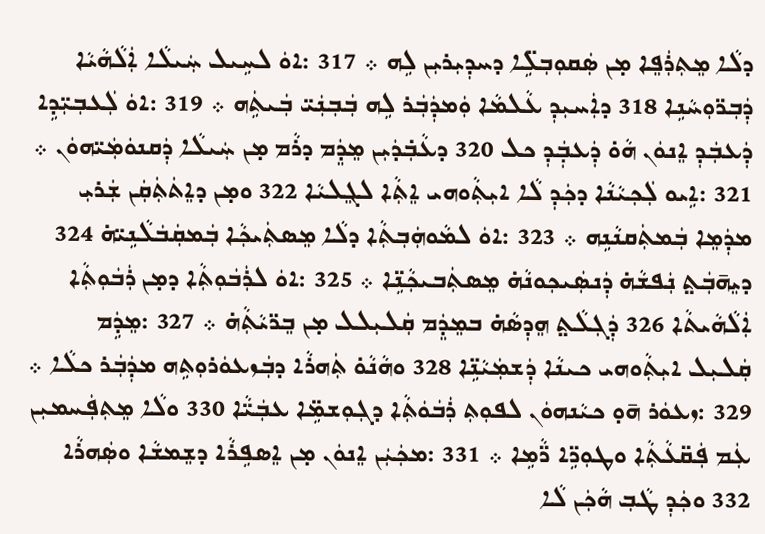ܕܠܵܐ ܡܸܬܼܪܲܦܸܐ ܡ̣ܢ ܣܲܩܘܼܒܼܠܹ̈ܐ ܕܚܕܼܝܼܪܝܼܢ ܠܹܗ ܀ 317 :ܐܘܿ ܠܚܹܝܠ ܚܲܝܠܵܐ ܐܲܠܵܗܵܝܵܐ ܕܲܒܼܪ̈ܘܼܚܵܢܹܐ 318 ܕܐܲܚܝܼܕܼ ܥܵܠܡܵܐ ܘܲܡܕܲܒܲܪ ܠܹܗ ܒܲܒܼܢܲܝ̈ ܒܲܝܬܹܿܗ ܀ 319 :ܐܘܿ ܠܲܥܒܼܝܼ̈ܕܹܐ ܕܲܥܒܲܕܼ ܐܸܢܘܿܢ ܗܵܘ̇ ܕܲܥܒ݂ܲܕܼ ܟܠ 320 ܕܥܵܒܼ̇ܕܿܝܼܢ ܡܸܕܸܿܡ ܕܪܵܡ ܡ̣ܢ ܚܲܝܠܵܐ ܕܲܩܢܘܿܡܲܝ̈ܗܘܿܢ ܀ 321 :ܐܹܝܘ ܠܲܟܼܝܵܢܵܐ ܕܟܲܕܼ ܠܵܐ ܐܝܼܬܼܵܘܗܝ ܐܸܬܼܵܐ ܠܓܸܠܝܵܐ 322 ܘܡ̣ܢ ܕܐܸܬܿܬܲܩܲܢ ܫܲܪܝܼ ܡܕܲܡܸܐ ܒܲܡܬܲܩܢܵܢܹܗ ܀ 323 :ܐܘܿ ܠܡܵܘܗܲܒܼܬܼܵܐ ܕܠܵܐ ܡܸܣܬܲܝܟܼܵܐ ܒܲܡܩܲܒܿܠܵܢܹܝ̈ܗ̇ 324 ܕܝܸܗ̄ܒܲܬ̤ ܢܲܦܫܵܗ̇ ܕܲܢܣܲܝܟܼܘܢܵܗ̇ ܡܸܣܬܲܒܝܟܼܵܢܹ̈ܐ ܀ 325 :ܐܘܿ ܠܪܲܒܿܘܼܬܼܵܐ ܕܡ̣ܢ ܪܲܒܿܘܼܬܼܵܐ ܐܲܠܵܗܵܝܬܵܐ 326 ܕܲܓܼܠܵܬ̤ ܗܸܕܼܣܵܗ̇ ܒܡܸܕܸܿܡ ܩܲܠܝܼܠܠ ܡ̣ܢ ܒܸܪ̈ܝܵܬܼܵܗ̇ ܀ 327 :ܡܸܕܹܿܡ ܩܲܠܝܼܠ ܐܝܼܬܼܵܘܗܝ ܟܝܢܵܐ ܕܲܫܡܲܝܵܢܹ̈ܐ 328 ܘܗܵܢܵܘ̇ ܬܲܗܪܵܐ ܕܒܲܙܥܘܿܪܘܼܬܹܗ ܡܕܲܒܲܪ ܟܠܵܐ ܀ 329 :ܙܥܘܿܪ ܗ̄ܘ̣ ܟܝܵܢܗܘܿܢ ܠܦܘܼܬܼ ܪܲܒܿܘܿܬܼܵܐ ܕܓܼܘܼܫܡܹ̈ܐ ܥܒܲܝ̈ܵܐ 330 ܘܠܵܐ ܡܸܬܼܦܲܚܡܝܼܢ ܥܲܡ ܦܲܩ̈ܥܵܬܼܵܐ ܘܛܘܼܪܹ̈ܐ ܪ̈ܵܡܹܐ ܀ 331 :ܡܟܲܝܲܢ ܐܸܢܘܿܢ ܡ̣ܢ ܐܸܣܦܹܪܵܐ ܕܫܸܡܫܵܐ ܘܣܲܗܪܵܐ 332 ܘܟܲܕܼ ܛܵܒܼ ܗܵܟܲܢ ܠܵܐ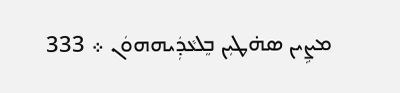ܡܨܹܝܢ ܣܗ̇ܛܝܼܢ ܒܸܠܥܵܕܲܝܗܗܘܿܢ ܀ 333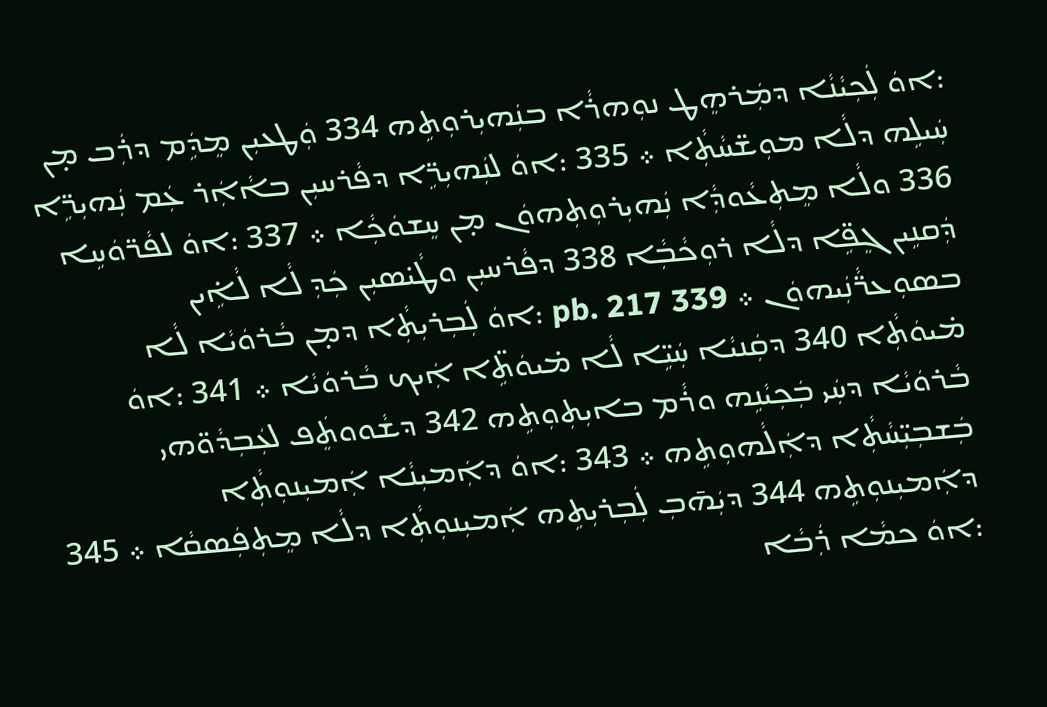:ܐܘܿ ܠܲܟܼܝܵܢܵܐ ܕܡܲܪܗܸܛ ܢܘܼܗܪܵܐ ܒܢܲܗܝܼܪܘܼܬܹܗ 334 ܘܲܛܥܝܼܢ ܡܸܕܹܿܡ ܕܪܲܒ ܡ̣ܢ ܚܲܝܠܹܗ ܕܠܵܐ ܡܘܼܫ̈ܚܵܬܼܵܐ ܀ 335 :ܐܘܿ ܠܢܲܗܝܼܪܹ̈ܐ ܕܦܵܪܚܝܼܢ ܒܐܵܐܲܪ ܥܲܡ ܢܲܗܝܼܪܹ̈ܐ 336 ܘܠܵܐ ܡܸܬܼܥܵܘܕܼܵܐ ܢܲܗܝܼܪܘܼܬܼܗܘܿܢ ܡ̣ܢ ܚܸܫܘܿܟܼܵܐ ܀ 337 :ܐܘܿ ܠܦܵܪ̈ܘܿܚܹܐ ܕܲܩܢܹܝܢ ܓܸܦܹ̈ܐ ܕܠܵܐ ܪܘܼܟܵܒܼܵܐ 338 ܕܦܵܪܚܝܼܢ ܘܛܵܝ̇ܣܝܼܢ ܟܲܕܼ ܠܵܐ ܠܵܐܹ̇ܝܢ ܒܣܘܼܥܪ̈ܵܢܲܝܗܘܿܢ ܀ pb. 217 339 :ܐܘܿ ܠܲܒܼܪܝܼܬܼܵܐ ܕܡ̣ܢ ܒܵܪܘܿܝܵܐ ܠܵܐ ܡ̇ܝܘܿܬܼܵܐ 340 ܕܩܲܢܝܵܐ ܚܲܝܹ̈ܐ ܠܵܐ ܡ̇ܝܘܿܬܹ̈ܐ ܐܲܝܟ ܒܵܪܘܿܝܵܐ ܀ 341 :ܐܘܿ ܒܵܪܘܿܝܵܐ ܕܚܲܝ ܒܲܟܼܝܵܢܹܗ ܘܪܵܡ ܒܐܝܼܬܼܘܼܬܹܗ 342 ܕܫܵܘܘܬܸܿܦ ܠܥܲܒܼܕܵܘ̈ܗܝ ܒܲܫܒܼܝܼ̈ܚܵܬܼܵܐ ܕܐܲܠܵܗܘܼܬܹܗ ܀ 343 :ܐܘܿ ܕܐܲܡܝܼܢܵܐ ܐܲܡܝܼܢܘܼܬܼܵܐ ܕܐܲܡܝܼܢܘܼܬܹܗ 344 ܕܝܲܗ̄ܒܼ ܠܲܒܼܪܝܼܬܹܗ ܐܲܡܝܼܢܘܼܬܼܵܐ ܕܠܵܐ ܡܸܬܼܦܲܣܩܵܐ ܀ 345 :ܐܘܿ ܟܡܵܐ ܪܲܒܵܐ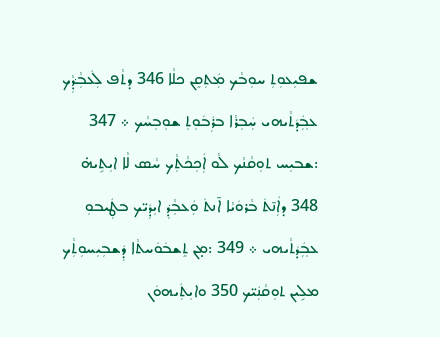ܫܦܝܼܥܘܼܬܼ ܚܘܼܒܵܟ ܡܲܬܼܩܸܢ ܟܠܵܐ 346 ܕܬܵܦ ܠܲܥܒܼܵܕܼܵ݁ܟ ܥܒ݂ܲܕܿܬܵܝܗܝ ܚܲܒܼܪܵܐ ܒܪܲܒܿܘܼܬܼ ܫܘܼܒܼܚܵܟ ܀ 347 :ܫܒܝܼܚ ܬܘܼܩܵܢܵܟ ܠܵܘ ܐܲܟܼܟܵܬܼܵܟ ܚܵܣ ܠܵܐ ܐܝܼܬܹܝܗ̇ 348 ܕܐܲܢ̄ܬܿ ܒܵܪܘܿܝܵܐ ܐ̄ܢܬܿ ܘܲܥܒܼܵܕܼ݁ ܐܝܼܕܲܝ̈ܟ ܒܛܲܝܒܘܼ ܥܒ݂ܲܕܿܬܵܝܗܝ ܀ 349 :ܡ̣ܢ ܬܸܫܒܿܘܿܚܬܵܐ ܕܲܫܒܼܝܼܚܘܼܬܼܵܟ ܡܠܹܝܢ ܬܘܼܩܵܢܲܝ̈ܟ 350 ܘܐܝܼܬܲܝܗܘܿܢ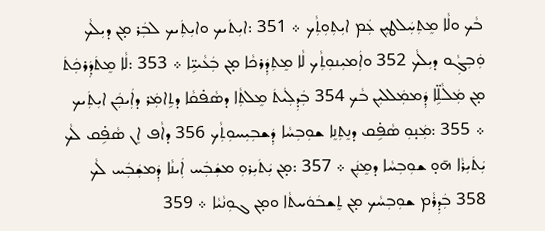ܒܵܟ ܘܠܵܐ ܡܸܬܼܚܲܠܛܝܼܢ ܥܲܡ ܐܝܼܬܼܘܼܬܼܵܟ ܀ 351 :ܐܝܼܬܿܝܟ ܘܐܝܼܬܲܝܟ ܠܒܲܪ ܡ̣ܢ ܕܝܼܠܵܟ ܘܲܒܼܓܼܵܘ ܕܝܼܠܵܟ 352 ܘܐܲܡܝܼܢܘܼܬܼܵܟ ܠܵܐ ܡܸܬܼܕܲܪܟܵܐ ܡ̣ܢ ܒܲܥܵܝܝܹ̈ܐ ܀ 353 :ܠܵܐ ܡܸܬܿܕܲܪܟܲܬܿ ܡ̣ܢ ܡܲܠܵܠܹ̈ܐ ܕܲܡܡܲܠܠܝܼܢ ܒܵܟ 354 ܒܲܕܼܠܲܝܬܿ ܡܸܠܬܼܵܐ ܕܣܵܦ̇ܩܵܐ ܕܬܹܐܡܲܪ ܕܐܲܝܟܲܢ ܐܝܼܬܲܝܟ ܀ 355 :ܡܲܢ̣ܘܼ ܣܵܦܹ̇ܩ ܕܢܸܬܼܢܸܐ ܫܘܼܒܼܚܵܐ ܕܲܫܒܼܝܼܚܘܼܬܼܵܟ 356 ܕܐܵܦ ܐܸܢ ܣܵܦܹ̇ܩ ܠܵܟ ܝܲܬܿܝܼܪܵܐ ܗ̄ܘ̣ ܫܘܼܒܼܚܵܐ ܕܡܸܢܲܢ ܀ 357 :ܡ̣ܢ ܝܲܬܿܝܼܪܘܼ ܡܫܲܒܲܚ ܐܲܝܢܵܐ ܕܲܡܫܲܒܲܚ ܠܵܟ 358 ܒܲܕܼܪܵܡ ܫܘܼܒܼܚܵܟ ܡ̣ܢ ܬܸܫܒܿܘܿܚܬܵܐ ܘܡ̣ܢ ܓܘܼܢܵܝܵܐ ܀ 359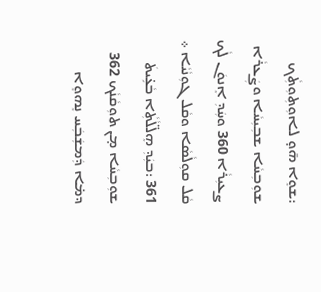:ܫܘܸܐ ܗ̄ܘ̣ ܠܐܘܼܬܼܘܼܬܼܵܟ ܫܘܼܒܼܚܵܐ ܫܒܼܝܼܚܵܐ ܘܨܲܥܪܵܐ ܨܥܝܼܪܵܐ 360 ܘܚܲܕܼ ܐܸܢܘܿܢ ܠܵܟ ܩܵܠ ܩܘܼܠܵܣܵܐ ܘܩܵܠ ܓܘܼܢܵܝܵܐ ܀ 361 :ܒܝܲܕܼ ܗܸܠ̈ܠܵܬܼܵܐ ܒܵܥܹ̇ܝܬܿ ܫܘܼܒܼܚܵܐ ܡ̣ܢ ܬܘܼܩܵܢܵܟ 362 ܕܡ̇ܐ ܕܲܡܫܲܒܲܚ ܢܸܗܘܸܐ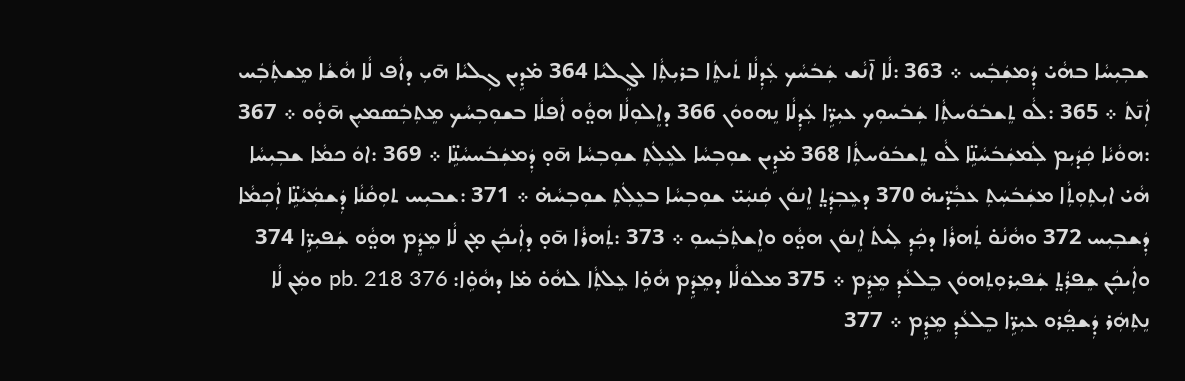ܫܒܼܝܼܚܵܐ ܒܗܵܝ̇ ܕܲܡܫܲܒܲܚ ܀ 363 :ܠܵܐ ܐ̄ܢܵܫ ܫܲܒܿܚܵܟ ܥܲܕܼܠܵܐ ܬܿܝܬܸܿܐ ܒܪܝܼܬܼܵܐ ܠܓܸܠܝܵܐ 364 ܡ̇ܕܹܝܢ ܓܼܠܝܵܐ ܗ̄ܝܼ ܕܐܵܦ ܠܵܐ ܗܵܫܵܐ ܡܸܫܬܲܒܲܚ ܐܲܢ̄ܬܿ ܀ 365 :ܠܵܘ ܬܸܫܒܿܘܿܚܬܼܵܐ ܫܲܒܿܚܘܼܟ ܥܝܼܪܹ̈ܐ ܥܲܕܼܠܵܐ ܢܸܗܘܘܿܢ 366 ܕܐܸܠܘܼܠܵܐ ܗܘ̤ܵܘ ܐܵܦܠܵܐ ܒܫܘܼܒܼܚܵܟ ܡܸܬܼܒܲܣܡܝܼܢ ܗ̄ܘ̣ܵܘ ܀ 367 :ܗܘܵܝܵܐ ܩܲܕܿܝܼܡ ܠܲܡܫܲܒܿܚܵܢܹ̈ܐ ܠܵܘ ܬܸܫܒܿܘܿܚܬܼܵܐ 368 ܡ̇ܕܹܝܢ ܫܘܼܒܼܚܵܐ ܠܥܸܠܲܬܼ ܫܘܼܒܼܚܵܐ ܗ̄ܘ̣ ܕܲܡܫܲܒܿܚܚܵܢܹ̈ܐ ܀ 369 :ܐܘܿ ܟܡܵܐ ܫܒܼܝܼܚܵܐ ܗܵܝ̇ ܐܝܼܬܼܘܼܬܼܵܐ ܡܫܲܒܿܚܲܬܼ ܥܒܼܵܕ̈ܝܗ̇ 370 ܕܥܸܒܼܕܲܬ̤ ܐܸܢܘܿܢ ܩܲܢܝܲܝ̈ ܫܘܼܒܼܚܵܐ ܒܥܸܠܲܬܼ ܫܘܼܒܼܚܵܗ̇ ܀ 371 :ܫܒܝܼܚ ܬܘܼܩܵܢܵܐ ܕܲܫܡܲܝܵܢܹ̈ܐ ܐܲܟܼܡܵܐ ܕܲܫܒܼܝܼܚ 372 ܘܗܵܢܵܘ̇ ܬܲܗܪܵܐ ܕܟܲܕܼ ܠܲܝܬܿ ܐܸܢܘܿܢ ܗܘ̤ܵܘ ܘܐܸܫܬܲܒܲܚܘܼ ܀ 373 :ܬܲܗܪܵܐ ܗ̄ܘ̣ ܕܐܲܝܟܲܢ ܡ̣ܢ ܠܵܐ ܡܸܕܸܿܡ ܗܘ̤ܵܘ ܫܲܦܝܼܪܹ̈ܐ 374 ܘܐܲܝܟܲܢ ܫܸܦܪܲܬ̤ ܫܲܦܝܼܪܘܼܬܼܗܘܿܢ ܒܸܠܥܵܕܼ ܡܸܕܹܿܡ ܀ 375 ܡܠܘܿܠܵܐ ܕܡܸܕܹܿܡ ܗܵܘܹ̇ܐ ܥܸܠܬܼܵܐ ܠܗܵܘ̇ ܡ̇ܐ ܕܗܵܘܹ̇ܐ: pb. 218 376 ܘܡܲܢ ܠܵܐ ܢܸܬܼܗܲܪ ܕܲܫܦ݂ܲܪܘ ܥܝܼܪܹ̈ܐ ܒܸܠܥܵܕܼ ܡܸܕܹܿܡ ܀ 377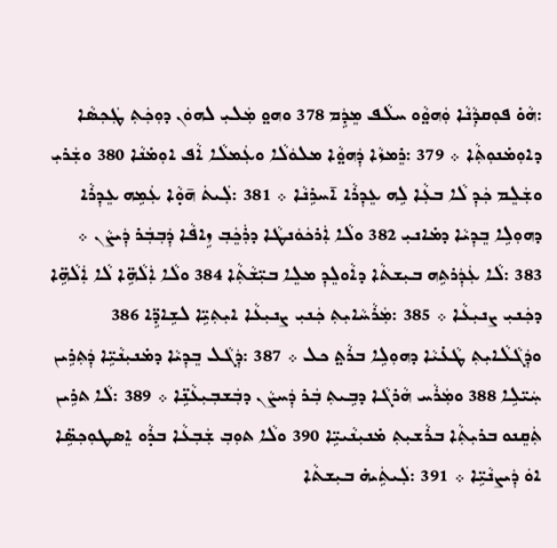:ܗܵܘ̇ ܦܘܼܩܕܼܵܢܵܐ ܘܲܗܘ̤ܵܘ ܚܠܵܦ ܡܸܕܹܿܡ 378 ܘܗܘ̤ ܡܲܠܝܼ ܠܗܘܿܢ ܕܘܼܟܲܬܼ ܛܲܟܼܣܵܐ ܕܐܘܼܡ̇ܢܘܼܬܼܵܐ ܀ 379 :ܪܸܡܙܵܐ ܕܲܗܘ̤ܵܐ ܡܠܘܿܠܵܐ ܘܥܲܡܠܵܐ ܐܵܦ ܐܘܼܡ̇ܢܵܐ 380 ܘܫܲܪܝܼ ܘܫܲܠܸܡ ܟܲܕܼ ܠܵܐ ܒܥܼܵܐ ܠܹܗ ܥܸܕܼܪܵܐ ܐ̄ܚܪܹܢܵܐ ܀ 381 :ܠܲܝܬܿ ܗ̄ܘ̣ܵܐ ܥܲܡܹܗ ܥܸܕܼܪܵܐ ܕܗܘܼܠܹܐ ܒܸܕܼܝܵܐ ܕܡ̇ܐܢܝܼ 382 ܘܠܵܐ ܐܲܪܟܿܘܿܢܛܵܐ ܕܪܲܟܸܿܒܼ ܙܹܐܦܵܐ ܕܲܒܼܒܲܪ ܕܲܝܨܵܢ ܀ 383 :ܠܵܐ ܥܲܕܲܪܬܹܗ ܒܝܼܫܬܵܐ ܕܐܵܘܠܸܕܼ ܡܠܸܐ ܒܝܼ̈ܫܵܬܼܵܐ 384 ܘܠܵܐ ܐܲܠܵܗܹ̈ܐ ܠܵܐ ܐܲܠܵܗܹ̈ܐ ܕܟܲܢܝܼ ܨܢܝܼܥܵܐ ܀ 385 :ܡܲܪܵܚܵܐܝܼܬܼ ܟܲܢܝܼ ܨܢܝܼܥܵܐ ܐܝܼܬܼܝܹ̈ܐ ܠܫܹܐܕܹ̈ܐ 386 ܘܕܲܓܵܠܵܐܝܼܬܼ ܛܵܥ̇ܝܵܐ ܕܗܘܼܠܹܐ ܒܪܵܬ̤ ܟܠ ܀ 387 :ܕܲܓܵܠ ܒܸܕܼܝܵܐ ܕܡ̇ܢܝܼܢܵܝܹ̈ܐ ܕܲܬܼܪܹܝܢ ܚܲܝ̈ܠܹܐ 388 ܘܡܲܪܵܚ ܗܵܪܓܵܐ ܕܒܹܝܬܼ ܒܲܪ ܕܲܚܨܵܢ ܕܒܲܫܒܼܝܼܥܵܢܹ̈ܐ ܀ 389 :ܠܵܐ ܬܪܹܝܢ ܬܲܩܸܢܘ ܒܪܝܼܬܼܵܐ ܒܪܵܫܝܼܬܼ ܡ̇ܢܝܼܢܵܝܝܹ̈ܐ 390 ܘܠܵܐ ܬܘܼܒܼ ܫܲܒܼܥܵܐ ܒܪ̣ܵܘ ܐܸܣܛܘܼܟܼܣܹ̈ܐ ܐܘܿ ܕܲܝܨܢܵܝܹ̈ܐ ܀ 391 :ܠܲܝܬܹܿܝܗ̇ ܒܝܼܫܬܵܐ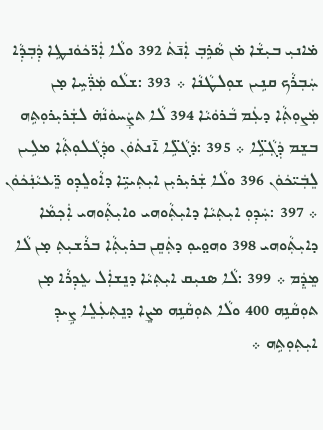ܡ̇ܐܢܝܼ ܒܝܼܫܵܐ ܡ̇ܢ ܣܵܪܹܒܼ ܐܲܢ̄ܬܿ 392 ܘܠܵܐ ܐܲܪ̈ܟܿܘܿܢܛܹܐ ܕܲܒܼܕܼܵܐ ܚܲܒܼܪܵܟ ܩܢܹܝܢ ܫܘܼܠܛܵܢܵܐ ܀ 393 :ܫܠܵܘ ܡܲܪ̈ܲܚܹܐ ܡ̣ܢ ܡܲܨܘܼܬܼܵܐ ܕܥܲܡ ܒܵܪܘܿܝܵܐ 394 ܠܵܐ ܬܨܲܚܘܿܢܵܗ̇ ܠܫܲܪܝܼܪܘܼܬܹܗ ܒܫܸܡ ܕܲܓܼܵܠܹ̈ܐ ܀ 395 :ܕܿܓܵܠܹ̈ܐ ܐ̄ܢܬܿܘܿܢ ܘܕܲܓܵܠܘܼܬܼܵܐ ܡܠܹܝܢ ܠܸܒܲܝ̈ܟܿܘܿܢ 396 ܘܠܵܐ ܫܲܪܝܼܪܝܼܢ ܐܝܼܬܼܝܝܹ̈ܐ ܕܐܵܘܠܸܕܼܘ ܪܸ̈ܥܝܵܢܲܟܿܘܿܢ ܀ 397 :ܚܲܕܼܘܼ ܐܝܼܬܼܝܵܐ ܕܐܝܼܬܼܵܘܗܝ ܘܐܝܼܬܼܵܘܗܝ ܐܲܟܼܡܵܐ ܕܐܝܼܬܼܵܘܗܝ 398 ܘܗܘ̤ܝܘܼ ܕܬܲܩܸܢ ܒܪܝܼܬܼܵܐ ܒܪܵܫܝܼܬܼ ܡ̣ܢ ܠܵܐ ܡܸܕܸܿܡ ܀ 399 :ܠܵܐ ܣܢܝܼܩ ܐܝܼܬܼܝܵܐ ܕܢܸܫܐܲܠ ܥܸܕܼܪܵܐ ܡ̣ܢ ܬܘܼܩܵܢܹܗ 400 ܘܠܵܐ ܬܘܼܩܵܢܹܗ ܡܨܸܐ ܕܢܸܬܼܥܲܠܸܐ ܨܹܝܕܼ ܐܝܼܬܼܘܼܬܹܗ ܀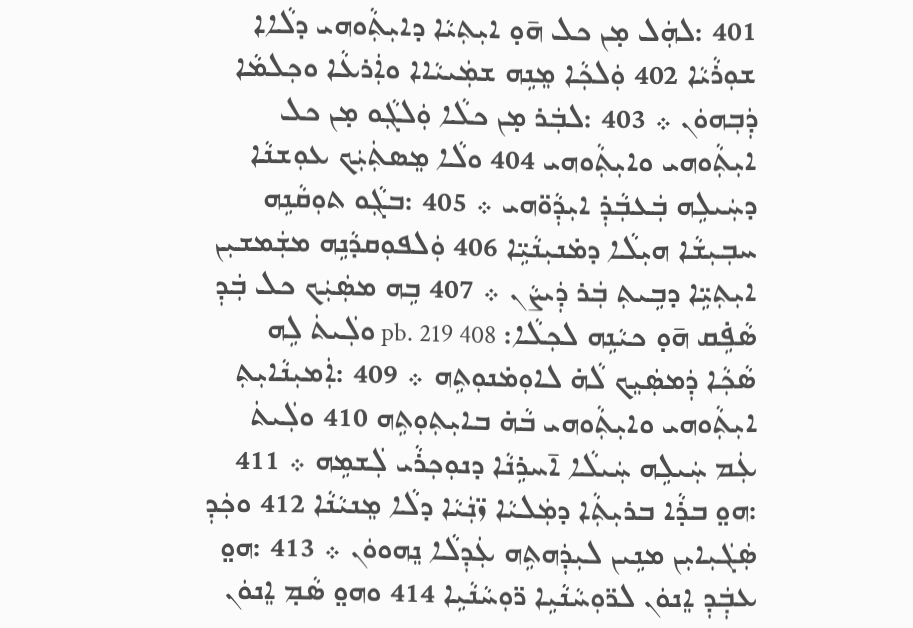401 :ܠܗܲܠ ܡ̣ܢ ܟܠ ܗ̄ܘ̣ ܐܝܼܬܼܝܵܐ ܕܐܝܼܬܼܵܘܗܝ ܕܠܵܐܐ ܫܘܼܪܵܝܵܐ 402 ܘܲܠܟܼܵܐ ܡܸܢܹܗ ܫܡܲܝܝܵܐܐ ܘܐܲܪܥܵܐ ܘܟܼܠܡܵܐ ܕܲܒܼܗܘܿܢ ܀ 403 :ܠܒܲܪ ܡ̣ܢ ܟܠܵܐ ܘܲܠܓܼܵܘ ܡ̣ܢ ܟܠ ܐܝܼܬܼܵܘܗܝ ܘܐܝܼܬܼܵܘܗܝ 404 ܘܠܵܐ ܡܸܣܬܲܝܲܟ ܥܘܼܫܢܵܐ ܕܚܲܝܠܹܗ ܒܲܥܒܼܵܕܼ̇ ܐܝܼܕܼܵܘ̈ܗܝ ܀ 405 :ܒܓܼܵܘ ܬܘܼܩܵܢܹܗ ܚܒܼܝܼܫܵܐ ܗܝܼܠܵܐ ܕܡ̇ܢܝܼܢܵܝܹ̈ܐ 406 ܘܲܠܦܘܼܩܕܵܢܹܗ ܡܫܲܡܫܝܼܢ ܐܝܼܬܼܝܹ̈ܐ ܕܒܹܝܬܼ ܒܲܪ ܕܲܝܨܵܢ ܀ 407 ܒܹܗ ܡܣܲܝܲܟ ܟܠ ܒܲܕܼ ܣܵܦܹ̇ܩ ܗ̄ܘ̣ ܟܝܵܢܹܗ ܠܟܼܠܵܐ: pb. 219 408 ܘܠܲܝܬܿ ܠܹܗ ܣܵܟܼܵܐ ܕܲܡܣܲܝܸܟ ܠܵܗ̇ ܠܐܘܼܡ̇ܢܘܼܬܹܗ ܀ 409 :ܐܲܡܝܼܢܵܐܝܼܬܼ ܐܝܼܬܼܵܘܗܝ ܘܐܝܼܬܼܵܘܗܝ ܒܵܗ̇ ܒܐܝܼܬܼܘܼܬܹܗ 410 ܘܠܲܝܬܿ ܥܲܡ ܚܲܝܠܹܗ ܚܲܝܠܵܐ ܐ̄ܚܪܹܢܵܐ ܕܢܘܼܟܼܪܵܝ ܠܲܫܡܹܗ ܀ 411 :ܗܘ̤ ܒܪ̣ܵܐ ܒܪܝܼܬܼܵܐ ܕܡܲܠܝܵܐ ܙ̈ܢܲܝܵܐ ܕܠܵܐ ܡܸܢܝܵܢܵܐ 412 ܘܟܲܕܼ ܣܲܓܿܝܼܐܝܼܢ ܡܢܹܝܢ ܠܝܼܕܲܗܬܹܗ ܥܲܕܼܠܵܐ ܢܸܗܘܘܿܢ ܀ 413 :ܗܘ̤ ܥܒ݂ܲܕܼ ܐܸܢܘܿܢ ܠܪ̈ܘܼܚܵܢܵܝܹܐ ܪ̈ܘܼܚܵܢܵܝܹܐ 414 ܘܗܘ̤ ܣܵܡ̣ ܐܸܢܘܿܢ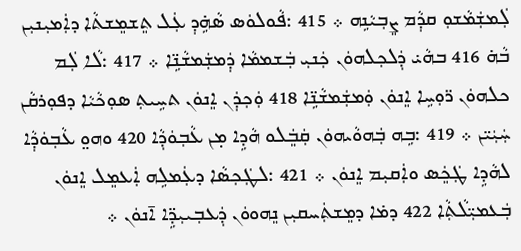ܠܲܡܫܲܡܵܫܘܼ ܩܕܼܵܡ ܨܸܒܼܝܵܢܹܗ ܀ 415 :ܦܵܘܠܘܿܣ ܣܵܗܹ̇ܕܼ ܥܲܠ ܬܸܫܡܸܫܬܵܐ ܕܐܲܡܝܼܢܝܼܢ ܒܵܗ̇ 416 ܒܗܵܝ̇ ܕܲܠܟܼܠܗܘܿܢ ܟܲܢܝܼ ܒܲܫܡܡܵܐ ܕܲܡܫܲܡܫܵܢܹ̈ܐ ܀ 417 :ܠܵܐ ܠܲܡ ܟܠܗܘܿܢ ܪ̈ܘܼܚܹܐ ܐܸܢܘܿܢ ܘܲܡܫܲܡܫܵܢܹ̈ܐ 418 ܘܲܟܼܕܲܢ ܐܸܢܘܿܢ ܬܚܹܝܬܼ ܣܘܼܟܵܝܵܐ ܕܦܘܼܪܩܵܢ ܚܲܝܲܝ̈ܢ ܀ 419 :ܒܹܗ ܒܲܗܘܵܝܗܘܿܢ ܩܲܒܸܿܠܘ ܗܵܕܹܐ ܡ̣ܢ ܥܵܒܼܘܿܕܼܵܐ 420 ܘܗܘ̤ ܥܵܒܼܘܿܕܼܵܐ ܠܗܵܕܹܐ ܛܲܟܸܿܣ ܘܐܲܩܝܼܡ ܐܸܢܘܿܢ ܀ 421 :ܠܛܲܟܼܣܵܐ ܕܥܲܡܠܹܗ ܐܲܥܡܸܠ ܐܸܢܘܿܢ ܒܲܥܡܝܼ̈ܠܵܬܼܵܐ 422 ܕܡ̇ܐ ܕܡܸܫܬܲܚܩܝܼܢ ܢܸܗܘܘܿܢ ܕܲܥܒܼܝܝܼܕܹ̈ܐ ܐ̄ܢܘܿܢ ܀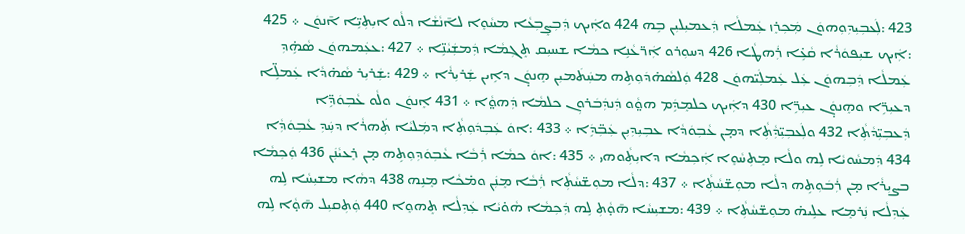423 :ܠܲܥܒܼܝܼܕܼܘܼܗܘܿܢ ܡܲܟܼܪܸܙ ܥܲܡܠܵܐ ܕܲܥܡܝܼܠܝܼܢ ܒܹܗ 424 ܘܐܲܝܟ ܕܲܒܼܨܸܒܼܥܵܐ ܡܚܵܘܸܐ ܠܐ̄ܢܵܫܵܐ ܕܠܵܘ ܐܝܼܬܼܝܹ̈ܐ ܐ̄ܢܘܿܢ ܀ 425 :ܐܲܝܟ ܫܝܼܦܘܿܪܵܐ ܩܵܥܹ̇ܐ ܪܲܗܛܵܐ 426 ܕܚܘܼܪܘ ܐܲܪ̈ܥܵܢܹܐ ܟܡܵܐ ܫܚܝܼܩ ܬܸܓܼܡܵܐ ܕܲܡܫܲܝܵܢܹ̈ܐ ܀ 427 :ܥܥܲܡܗܘܿܢ ܣܵܗܹ̇ܕܼ ܥܲܡܠܵܐ ܕܲܒܼܗܘܿܢ ܥܲܠ ܥܲܡܠܲܝ̈ܗܘܿܢ 428 ܘܲܠܣܵܗ̇ܕܿܘܼܬܹܗ ܡܚܲܬܿܡܝܼܢ ܗܸܢܘ̣ܿܢ ܕܐܹܝܢ ܫܲܪܝܼܪܵܐ ܀ 429 :ܫܲܪܝܼܪ ܣܵܗ̇ܕܵܐ ܥܲܡܠܹ̈ܐ ܕܥܝܼܪܹ̈ܐ ܘܗܸܢܘ̣ܿܢ ܥܝܼܪܹ̈ܐ 430 ܕܐܲܝܟ ܟܠܡܸܕܹܿܡ ܗܘ̤ܵܘ ܕܲܢܕܲܒܿܪܘܼܢ ܟܠܡܵܐ ܕܲܗܘ̤ܵܐ ܀ 431 ܐܸܢܘܿܢ ܘܠܵܘ ܥܵܒܼܘܿܕܹ̈ܐ ܕܲܥܒܼܝܼ̈ܕܵܬܼܵܐ 432 ܘܠܲܥܒܼܝܼ̈ܕܼܵܬܼܵܐ ܕܡ̣ܢ ܥܵܒܼܘܿܕܵܐ ܥܒܼܝܼܕܼܝܼܢ ܥܲܒܼ̈ܕܹܿܐ ܀ 433 :ܐܘܿ ܥܲܒܼܕܿܘܼܬܼܵܐ ܕܡܲܠܝܵܐ ܬܲܗܪܵܐ ܕܚܲܕܼ ܥܵܒܼܘܿܕܼܵܐ 434 ܕܲܡܚܵܘܝܵܐ ܠܹܗ ܘܠܵܐ ܡܸܬܼܚܵܘܸܐ ܐܲܟܼܡܵܐ ܕܐܝܼܬܼܵܘܗܝ ܀ 435 :ܐܘܿ ܟܡܵܐ ܪܲܒܵܐ ܥܵܒܼܘܿܕܼܘܼܬܹܗ ܡ̣ܢ ܪܸܥܝܵܢܲܢ 436 ܘܲܟܼܡܵܐ ܒܨܝܼܪܵܐ ܡ̣ܢ ܪܲܒܿܘܼܬܹܗ ܕܠܵܐ ܡܘܼܫ̈ܚܵܬܼܵܐ ܀ 437 :ܕܠܵܐ ܡܘܼܫ̈ܚܵܬܼܵܐ ܪܲܒܵܐ ܡܸܢܲܢ ܘܡ̇ܟܵܐ ܡܸܢܹܗ 438 ܕܗܵܐ ܡܫܝܼܚܵܐ ܠܹܗ ܥܲܕܼܠܵܐ ܢܲܪܡܸܐ ܥܠܹܝܗ̇ ܡܘܼܫ̈ܚܵܬܼܵܐ ܀ 439 :ܡܫܝܼܚܵܐ ܗ̄ܘ̣ܵܬܼ ܠܹܗ ܕܲܟܼܡܵܐ ܗܵܘ̇ܝܵܐ ܥܲܕܼܠܵܐ ܬܸܗܘܸܐ 440 ܘܲܬܼܩܝܼܠ ܗ̄ܘ̣ܵܐ ܠܹܗ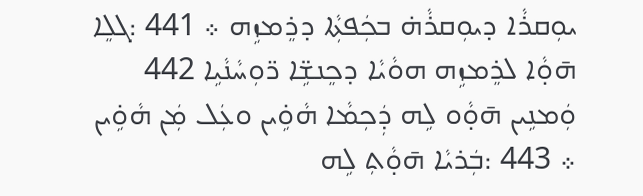ܝܘܼܩܪܵܐ ܕܝܘܼܩܪܵܗ̇ ܒܟܲܦܬܼܵܐ ܕܪܸܡܙܹܗ ܀ 441 :ܓܠܸܐ ܗ̄ܘ̣ܵܐ ܠܪܸܡܙܹܗ ܗܘܵܝܵܐ ܕܟܸܢܫܹ̈ܐ ܪ̈ܘܼܚܵܢܵܝܹܐ 442 ܘܲܡܢܹܝܢ ܗ̄ܘ̣ܵܘ ܠܹܗ ܕܲܟܼܡܵܐ ܗܵܘܹ̇ܝܢ ܘܥܲܠ ܡܲܢ ܗܵܘܹ̇ܝܢ ܀ 443 :ܒܲܪܝܵܐ ܗ̄ܘ̣ܵܬܼ ܠܹܗ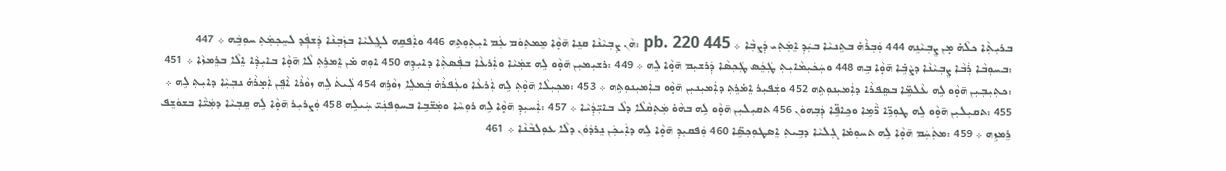ܒܪܝܼܬܼܵܐ ܟܠܵܗ̇ ܡ̣ܢ ܨܸܒܼܝܵܢܹܗ 444 ܘܲܒܼܪܵܗ̇ ܒܬܸܢܝܵܐ ܒܝܲܕܼ ܐܸܡܲܬܼܝ ܕܲܨܒܼܵܐ ܀ pb. 220 445 :ܗܵܢ ܨܼܒܼܝܵܢܵܐ ܩܢܸܐ ܗ̄ܘ̣ܵܐ ܡܸܡܬܼܘܿܡ ܥܲܡ ܐܝܼܬܼܘܼܬܹܗ 446 ܘܐܲܦܩܹܗ ܠܓܸܠܝܵܐ ܒܙܲܒܼܢܵܐ ܕܲܫܦ݂ܲܕ ܠܚܸܟܼܡܲܬܼ ܚܘܼܒܹܿܗ ܀ 447 :ܒܚܘܼܒܵܐ ܪܲܒܵܐ ܨܸܒܼܝܵܢܵܐ ܕܨܵܒܹ̇ܐ ܗ̄ܘ̣ܵܐ ܒܹܗ 448 ܘܚܲܟܿܝܼܡܵܐܝܼܬܼ ܛܲܟܸܿܣ ܛܲܟܼܣܵܐ ܕܲܪܫܝܼܡ ܗ̄ܘ̣ܵܐ ܠܹܗ ܀ 449 :ܪܫܝܼܡܝܼܢ ܗ̄ܘ̣ܵܘ ܠܹܗ ܫܡܲܝܵܐ ܘܐܲܪܥܵܐ ܒܦܲܣܬܼܵܐ ܕܐܝܼܕܹܗ 450 ܐܘܼܗ ܡ̇ܢ ܐܸܡܪܹܬܼ ܠܵܐ ܗ̄ܘ̣ܵܐ ܒܐܝܼܕܼܵܐ ܐܸܠܵܐ ܒܪܸܡܙܵܐ ܀ 451 :ܟܬܼܝܼܒܼܝܼܢ ܗ̄ܘ̣ܵܘ ܠܹܗ ܥܵܠܡܹ̈ܐ ܒܣܸܦܪܵܐ ܕܐܲܡܝܼܢܘܼܬܹܗ 452 ܘܫܲܦܝܼܪ ܐܸܡ̇ܪܹܬܼ ܕܐܲܡܝܼܢܝܼܢ ܗ̄ܘ̣ܵܘ ܒܐܲܡܝܼܢܘܼܬܹܗ ܀ 453 :ܡܟܼܝܼܠܵܐ ܗ̄ܘ̣ܵܬܼ ܠܹܗ ܐܲܪܥܵܐ ܘܥܲܦܪܵܗ̇ ܒܲܡܠܸܐ ܙܘܵܪܹܗ 454 ܠܲܝܬܿ ܠܹܗ ܙܘܵܪܵܐ ܐܵܦܸܢ ܐܲܡ̣ܪܵܗ̇ ܢܒܼܝܼܵܐ ܕܐܝܼܬܼ ܠܹܗ ܀ 455 :ܬܩܝܼܠܝܼܢ ܗ̄ܘ̣ܵܘ ܠܹܗ ܛܘܼܪܹ̈ܐ ܪ̈ܵܡܹܐ ܘܟܹܐܦܹ̈ܐ ܕܲܒܼܗܘܿܢ 456 ܬܩܝܼܠܝܼܢ ܗ̄ܘ̣ܵܘ ܠܹܗ ܒܗܵܘ̇ ܡܲܬܼܩܵܠܵܐ ܕܠܵ ܒܐܝܼ̈ܕܲܝܵܐ ܀ 457 :ܐܲܚܝܼܕܼ ܗ̄ܘ̣ܵܐ ܠܹܗ ܪܘܼܚܵܐ ܘܡܲܫ̈ܒܹܐ ܒܚܘܼܦܢܲܝ̈ ܚܲܝܠܹܗ 458 ܘܲܨܪܝܼܪ ܗ̄ܘ̣ܵܐ ܠܹܗ ܩܸܒܼܝܵܐ ܕܡܲܝ̈ܵܐ ܒܫܘܿܫܸܦ ܪܸܡܙܹܗ ܀ 459 :ܡܬܲܚܲܡ ܗ̄ܘ̣ܵܐ ܠܹܗ ܬܚܘܼܡ̇ܐ ܓܼܠܝܵܐ ܕܒܹܝܬܼ ܐܸܣܛܘܼܟܼܣܹ̈ܐ 460 ܘܲܦܩܝܼܕܼ ܗ̄ܘ̣ܵܐ ܠܹܗ ܕܐܲܝܟܲܢ ܢܸܪܕܿܘܿܢ ܕܠܵܐ ܥܘܼܠܒܵܢܵܐ ܀ 461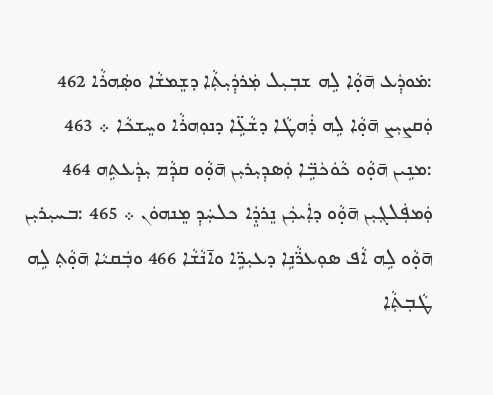:ܡ̇ܘܕܲܥ ܗ̄ܘ̣ܵܐ ܠܹܗ ܫܒܼܝܼܠ ܡܲܪܕܲܝܼܬܼܵܐ ܕܫܸܡܫܵܐ ܘܣܲܗܪܵܐ 462 ܘܲܩܨܝܼܨ ܗ̄ܘ̣ܵܐ ܠܹܗ ܪܲܗܛܵܐ ܕܫܵܥܹ̈ܐ ܕܢܘܼܗܪܵܐ ܘܚܸܫܟܵܐ ܀ 463 :ܡܢܹܝܢ ܗ̄ܘ̣ܵܘ ܟܵܘܿܟܿܒܹ̈ܐ ܘܲܣܕܼܝܼܪܝܼܢ ܗ̄ܘ̣ܵܘ ܩܕܼܵܡ ܝܼܕܲܥܬܹܗ 464 ܘܲܡܦܲܠܓܼܝܼܢ ܗ̄ܘ̣ܵܘ ܕܐܲܝܟܲܢ ܢܸܪܕܸܿܐ ܟܠܚܲܕܼ ܡܸܢܗܘܿܢ ܀ 465 :ܒܚܝܼܪܝܼܢ ܗ̄ܘ̣ܵܘ ܠܹܗ ܐܵܦ ܣܘܼܥܪ̈ܵܢܹܐ ܕܥܝܼܪܹ̈ܐ ܘܐ̄ܢܵܫܵܐ 466 ܘܒܲܩܝܵܐ ܗ̄ܘ̣ܵܬܼ ܠܹܗ ܛܵܒܼܬܼܵܐ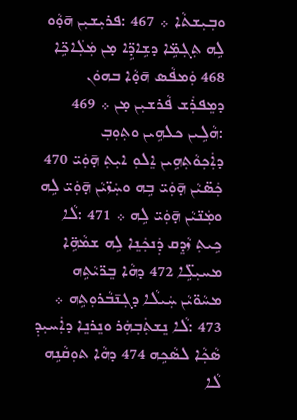ܘܒܼܝܼܫܬܵܐ ܀ 467 :ܦܪܝܼܫܝܼܢ ܗ̄ܘ̣ܵܘ ܠܹܗ ܬܼܓܼܡܹ̈ܐ ܕܫܹܐܕܹ̈ܐ ܡ̣ܢ ܡܲܠܲܐܟܹ̈ܐ 468 ܘܲܡܦܵܣ ܗ̄ܘ̣ܵܐ ܒܗܘܿܢ ܕܡܸܦܪܲܫ ܦܵܪܫܝܼܢ ܡ̣ܢ ܀ 469 :ܗܵܠܹܝܢ ܟܠܗܹܝܢ ܘܬܼܘܼܒܼ ܕܐܲܟܼܘܵܬܼܗܹܝܢ ܐܸܠܘܼ ܐܝܼܬܼ ܗ̣̄ܘܲܝ̈ 470 ܟܲܣ̈ܝܵܢ ܗ̣̄ܘܲܝ̈ ܒܹܗ ܘܚܲܙ̈ܝܵܢ ܗ̣̄ܘܲܝ̈ ܠܹܗ ܘܡܲܢ̈ܝܵܢ ܗ̣̄ܘܲܝ̈ ܠܹܗ ܀ 471 :ܠܵܐ ܟܹܝܬܼ ܙܵܕܸܩ ܕܲܢܟܲܢܸܐ ܠܹܗ ܫܡܵܗܹ̈ܐ ܡܚܝܼܠܹ̈ܐ 472 ܕܗܵܐ ܒܸܪ̈ܝܵܬܹܗ ܡܚܵܘ̈ܝܵܢ ܚܲܝܠܵܐ ܕܓܼܢ̄ܒܵܪܘܼܬܹܗ ܀ 473 :ܠܵܐ ܢܸܫܬܲܒܼܗܲܪ ܘܢܸܪܢܸܐ ܕܐܲܚܝܼܕܼ ܣܵܟܼܵܐ ܠܣܵܟܹܗ 474 ܕܗܵܐ ܬܘܼܩܵܢܹܗ ܠܵܐ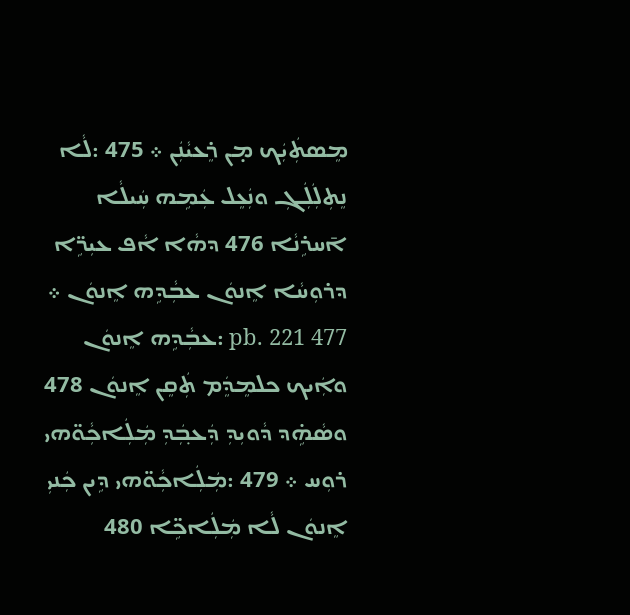ܡܸܣܬܲܝܲܟ ܡ̣ܢ ܪܸܥܝܵܢܲܢ ܀ 475 :ܠܵܐ ܢܸܬܼܠܲܠܲܓܼ ܘܢܲܥܸܠ ܥܲܡܹܗ ܚܲܝܠܵܐ ܐ̄ܚܪܹܢܵܐ 476 ܕܗܵܐ ܐܵܦ ܥܝܼܪܹ̈ܐ ܕܪܘܼܚܵܐ ܐܸܢܘܿܢ ܥܒܼܵܕܹܗ ܐܸܢܘܿܢ ܀ pb. 221 477 :ܥܒܼܵܕܹܗ ܐܸܢܘܿܢ ܘܐܲܝܟ ܟܠܡܸܕܸܿܡ ܬܲܩܸܢ ܐܸܢܘܿܢ 478 ܘܣܵܗܹ̇ܕ ܕܵܘܝܼܕܼ ܕܲܥܒ݂ܲܕܼ ܡܲܠܲܐܟܼܵܘ̈ܗܝ ܪܘܼܚ ܀ 479 :ܡܲܠܲܐܟܼܵܘ̈ܗܝ ܕܹܝܢ ܟܲܢܝܼ ܐܸܢܘܿܢ ܠܵܐ ܡܲܠܲܐܟܹ̈ܐ 480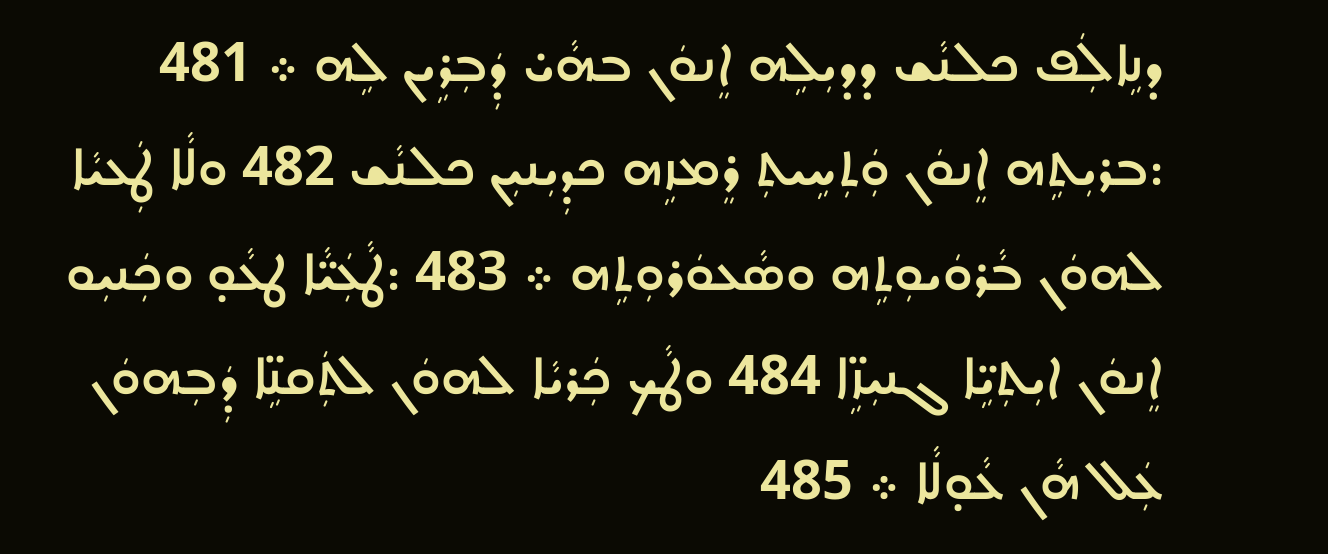ܕܢܹܐܠܲܦ ܟܠܢܵܫ ܕܕܝܼܠܹܗ ܐܸܢܘܿܢ ܒܗܵܝ̇ ܕܲܒܼܪܹܝܢ ܠܹܗ ܀ 481 :ܒܪܝܼܬܹܗ ܐܸܢܘܿܢ ܘܲܬܼܚܹܝܬܼ ܪܸܡܙܹܗ ܟܕܼܝܼܢܝܼܢ ܟܠܢܵܫ 482 ܘܠܵܐ ܛܲܥܝܵܐ ܠܗܘܿܢ ܒܵܪܘܿܝܘܼܬܹܗ ܘܣܵܥܘܿܪܘܼܬܹܗ ܀ 483 :ܛܵܥܲܝ̈ܵܐ ܛܥܵܘ̣ ܘܟܲܢܝܼܘ ܐܸܢܘܿܢ ܐܝܼܬܼܝܹ̈ܐ ܓܢܝܼܙܹ̈ܐ 484 ܘܛܵܟ ܟܲܪܝܵܐ ܠܗܘܿܢ ܠܬܲܩܢܹ̈ܐ ܕܲܒܼܗܘܿܢ ܥܲܠ ܗܵܢ ܥܵܘ̣ܠܵܐ ܀ 485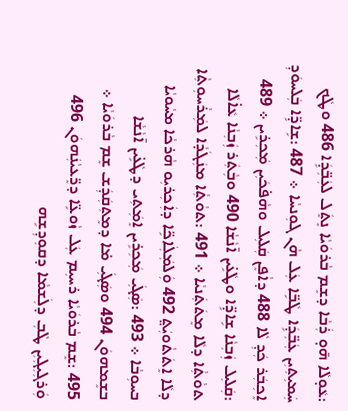:ܥܵܘ̣ܠܵܐ ܗ̄ܘ̣ ܪܲܒܵܐ ܕܫܸܡ ܒܵܪܘܿܝܵܐ ܢܸܬܸܿܠ ܠܥܲܒܼ̈ܕܹܿܐ 486 ܘܛܵܟ ܚܲܡܝܼܬܼܝܼܢ ܥܲܒܼ̈ܕܹܿܐ ܛܵܒܹ̈ܐ ܥܲܠ ܗܵܢ ܓܘܼܢܚܵܐ ܀ 487 :ܫܹܐܕܹ̈ܐ ܒܲܠܚܘܿܕܼ ܐܸܟܼܒܲܪ ܟܲܕܼ ܠܵܐ 488 ܕܐܵܦܸܢ ܩܲܠܝܼܠ ܘܗܵܦ̇ܟܿܝܼܢ ܡܲܟܼܪܹܝܢ ܀ 489 :ܩܲܠܝܼܠ ܙܲܒܼܢܵܐ ܫܹܐܕܹ̈ܐ ܘܛܵܥܹ̇ܝܢ ܐ̄ܢܵܫܵܐ 490 ܘܒܼܵܬܲܪ ܙܲܒܼܢܵܐ ܥܵܐ̇ܠܵܐ ܬܘܵܬܼܵܐ ܕܠܵܐ ܡܸܬܿܬܲܢܝܵܐ ܀ 491 :ܬܘܵܬܼܵܐ ܡܢܲܓܿܕܵܐ ܠܡܲܪܵܚܘܼܬܼܵܐ ܕܠܵܐ ܐܸܬܿܬܵܘܝܲܬ̤ 492 ܘܲܠܡܲܠܲܐܟܹ̈ܐ ܕܐܲܟܼܪܝܼܘ ܗܵܪܟܵܐ ܡܚܵܘܝܵܐ ܒܚܘܼܒܵܐ ܀ 493 :ܣܲܓܿܝܼ ܡܲܟܼܪܹܝܢ ܐܸܡܲܬܼܝ ܕܛܵܥܹ̇ܝܢ ܐ̄ܢܵܫܵܐ ܒܫܸܡܗܘܿܢ 494 ܘܣܲܓܿܝܼ ܡ̇ܐ ܕܡܸܬܼܩܲܕܲܫ ܫܸܡ ܒܵܪܘܿܝܵܐ ܀ 495 :ܫܸܡ ܒܵܪܘܿܝܵܐ ܪܚܝܼܡ ܥܲܠ ܙܵܘܥܹ̈ܐ ܕܪܸ̈ܥܝܵܢܲܗܘܿܢ 496 ܘܲܪܓܼܝܼܓܼܝܼܢ ܛܵܒܼ ܕܠܲܫܡܵܐ ܕܩܘܼܕܼܫܹܗ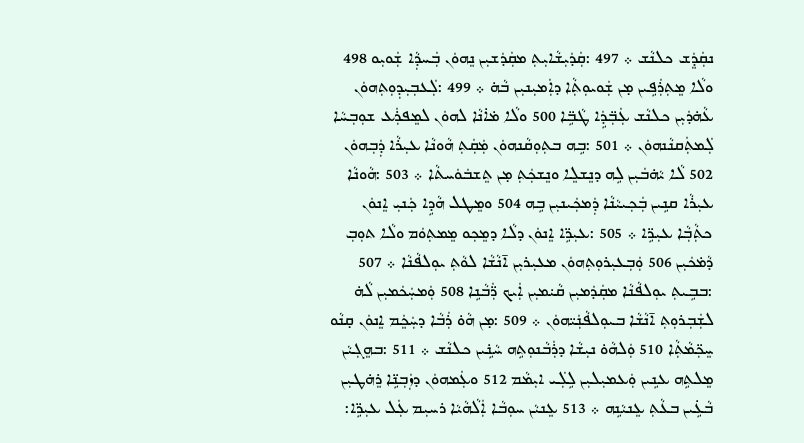ܢܩܲܕܸܿܫ ܟܠܢܵܫ ܀ 497 :ܩܲܕܿܝܼܫܵܐܝܼܬܼ ܡܩܲܕܿܫܝܼܢ ܢܸܗܘܿܢ ܒܲܚܕܼܵܐ ܫܲܘܝܼܘ 498 ܘܠܵܐ ܡܸܬܼܪܲܦܹܝܢ ܡ̣ܢ ܫܲܘܝܘܼܬܼܵܐ ܕܐܲܡܝܼܢܝܼܢ ܒܵܗ̇ ܀ 499 :ܠܲܥܒܼܝܼܕܼܘܼܬܼܗܘܿܢ ܥܵܗ̇ܕܿܝܼܢ ܟܠܢܵܫ ܥܲܒܼ̈ܕܹܿܐ ܛܵܒܹ̈ܐ 500 ܘܠܵܐ ܡ̇ܐ̇ܢܵܐ ܠܗܘܿܢ ܠܡܸܦܪܲܥ ܫܘܼܒܼܚܵܐ ܠܲܡܬܲܩܢܵܢܗܘܿܢ ܀ 501 :ܒܹܗ ܒܬܼܘܼܩܵܢܗܘܿܢ ܡܲܩܲܬܼ ܗܵܘܢܵܐ ܥܝܼܪܵܐ ܕܲܒܼܗܘܿܢ 502 ܠܵܐ ܝܵܗ̇ܒܿܝܼܢ ܠܹܗ ܕܢܸܫܠܸܐ ܘܢܸܫܟܲܬܼ ܡ̣ܢ ܬܸܫܒܿܘܿܚܬܵܐ ܀ 503 :ܗܵܘܢܵܐ ܥܝܼܪܵܐ ܩܢܹܝܢ ܒܲܟܼܝܝܵܢܵܐ ܕܲܡܟܲܝܢܝܼܢ ܒܹܗ 504 ܘܡܸܛܠ ܗܵܕܹܐ ܟܲܢܝܼ ܐܸܢܘܿܢ ܟܬܼܵܒܼܵܐ ܥܝܼܪܹ̈ܐ ܀ 505 :ܥܝܼܪܹ̈ܐ ܐܸܢܘܿܢ ܕܠܵܐ ܕܡܸܟܼܘ ܡܸܡܬܼܘܿܡ ܘܠܵܐ ܬܘܼܒܼ ܕܵܡ̇ܟܿܝܼܢ 506 ܘܲܒܼܥܝܼܪܘܼܬܼܗܘܿܢ ܡܥܝܼܪܝܼܢ ܐ̄ܢܵܫܵܐ ܠܘܵܬܼ ܝܘܼܠܦܵܢܵܐ ܀ 507 :ܒܒܹܝܬܼ ܝܘܼܠܦܵܢܵܐ ܡܩܲܕܿܡܝܼܢ ܩܵܝ̇ܡܝܼܢ ܐܲܝܟ ܪ̈ܲܒܵܢܹܐ 508 ܘܲܡܚܲܟܿܡܝܼܢ ܠܵܗ̇ ܠܫܲܒܼܪܘܼܬܼ ܐ̄ܢܵܫܵܐ ܒܝܘܼܠܦܵܢܲܝ̈ܗܘܿܢ ܀ 509 :ܡ̣ܢ ܗܵܘ̇ ܪܲܒܵܐ ܕܚܲܟܸܿܡ ܐܸܢܘܿܢ ܩ̣ܢܵܘ ܚܸܟܼ̈ܡܵܬܼܵܐ 510 ܘܲܠܗܵܘ̇ ܢܝܼܫܵܐ ܕܪܲܒܵܢܘܼܬܹܗ ܚܵܢܹ̇ܝܢ ܟܠܢܵܫ ܀ 511 :ܒܗܸܓܼܝܵܢ ܡܸܠܬܹܗ ܥܢܹܝܢ ܘܲܥܡܝܼܠܝܼܢ ܠܹܠܲܝ ܐܝܼܡܵܡ 512 ܘܥܲܡܗܘܿܢ ܕܙܲܒܼܢܹ̈ܐ ܪܸܗ̇ܛܝܼܢ ܒܵܥܹ̇ܝܢ ܒܥܵܬܼ ܥܸܢܝܵܢܹܗ ܀ 513 ܥܸܢܝܵܢ ܚܘܼܒܵܐ ܐܲܠܵܗܵܝܵܐ ܪܚܝܼܡ ܥܲܠ ܥܝܼܪܹ̈ܐ: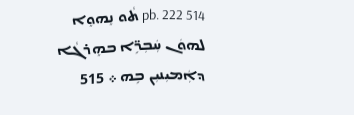pb. 222 514 ܬܵܘ ܢܸܗܘܸܐ ܠܗܘܿܢ ܚܲܒܼܪܹ̈ܐ ܒܗܸܪܓܵܐ ܕܐܲܡܝܼܢܝܼܢ ܒܹܗ ܀ 515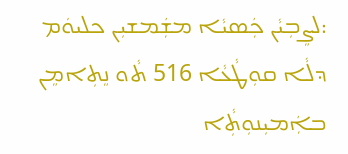:ܠܨܸܒܼܝܵܢ ܟܲܣܝܵܐ ܡܫܲܡܫܝܼܢ ܟܠܝܘܿܡ ܕܠܵܐ ܩܘܼܛܵܥܵܐ 516 ܬܵܘ ܢܸܬܼܐܡܸܢ ܒܐܲܡܝܼܢܘܼܬܼܵܐ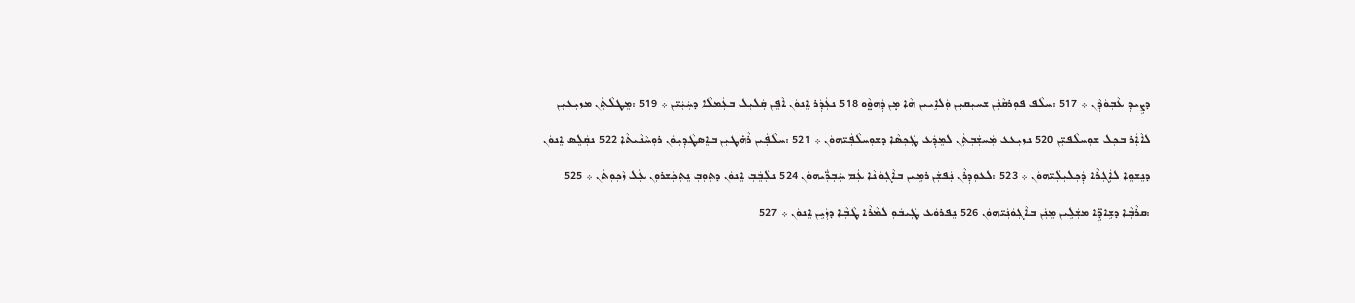ܕܨܹܝܕܼ ܥܵܒܼܘܿܕܼܵܢ ܀ 517 :ܚܠܵܦ ܦܘܼܪܩܵܢܲܢ ܫܚܝܼܩܝܼܢ ܘܲܠܐܹܝܝܢ ܗܵܐ ܡ̣ܢ ܕܲܗܘ̤ܵܘ 518 ܢܥܲܕܲܪ ܐܸܢܘܿܢ ܐܵܦܸܢ ܩܲܠܝܼܠ ܒܥܲܡܠܵܐ ܕܚܲܝܲܝ̈ܢ ܀ 519 :ܡܸܛܠܵܬܲܢ ܡܙܝܼܥܝܼܢ ܠܐܵܐܲܪ ܒܟܼܠ ܫܘܼܚܠܵܦܝܼ̈ܢ 520 ܢܙܝܼܥܥ ܡܲܚܫܲܒܼܬܲܢ ܠܡܸܕܲܥ ܛܲܟܼܣܵܐ ܕܫܘܼܚܠܵܦܲܝ̈ܗܘܿܢ ܀ 521 :ܚܠܵܦܲܝܢ ܪܵܗ̇ܛܝܼܢ ܒܐܸܣܛܵܕܼܝܼܘܿܢ ܪܘܼܚܵܢܵܝܬܵܐ 522 ܢܩܲܠܸܣ ܐܸܢܘܿܢ ܕܢܸܫܘܸܐ ܠܐܲܓܼܪܵܐ ܕܲܟܼܠܝܼܠܲܝ̈ܗܘܿܢ ܀ 523 :ܠܥܘܼܕܼܪܵܢ ܢܲܦܫܲܢ ܪܡܹܝܢ ܒܐܵܓܼܘܿܢܵܐ ܥܲܡ ܚܲܒܼܪ̈ܲܝܗܘܿܢ 524 ܢܠܲܒܸܿܒܼ ܐܸܢܘܿܢ ܕܬܼܘܼܒܼ ܢܸܬܼܟܲܫܪܘܼܢ ܥܲܠ ܙܵܟܼܘܼܬܿܢ ܀ 525 :ܩܪܵܒܼܵܐ ܕܫܹܐܕܹ̈ܐ ܡܫܲܠܹܝܢ ܡܸܢܲܢ ܒܐܵܓܼܘܿܢܲܝ̈ܗܘܿܢ 526 ܢܸܦܪܘܿܥ ܛܲܝܒܿܘܼ ܠܡܵܪܵܐ ܛܵܒܼܵܐ ܕܙܲܝܹܢ ܐܸܢܘܿܢ ܀ 527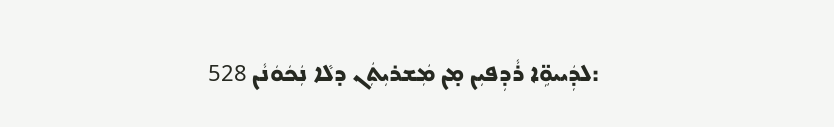:ܠܕܲܝܝܘܹ̈ܐ ܪܵܕܼܦܝܼܢ ܡ̣ܢ ܡܲܫܪܝܼܬܲܢ ܕܠܵܐ ܢܲܟܿܘܿܢܵܢ 528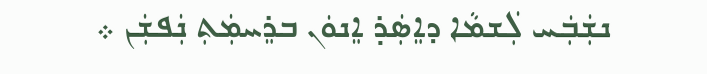ܢܫܲܒܲܚ ܠܲܫܡܵܐ ܕܐܸܣܲܪ̣ ܐܸܢܘܿܢ ܒܪܸܚܡܲܬܼ ܢܲܦܫܲܢ ܀